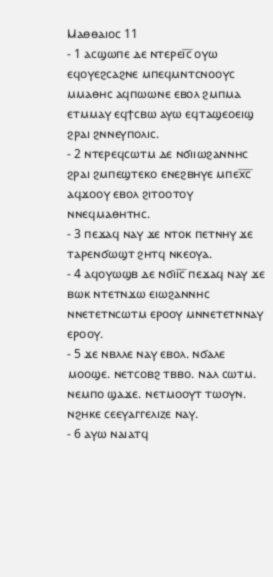Ⲙⲁⲑⲑⲁⲓⲟⲥ 11
- 1 ⲁⲥϣⲱⲡⲉ ⲇⲉ ⲛⲧⲉⲣⲉⲓ̅ⲥ̅ ⲟⲩⲱ ⲉϥⲟⲩⲉϩⲥⲁϩⲛⲉ ⲙⲡⲉϥⲙⲛⲧⲥⲛⲟⲟⲩⲥ ⲙⲙⲁⲑⲏⲥ ⲁϥⲡⲱⲱⲛⲉ ⲉⲃⲟⲗ ϩⲙⲡⲙⲁ ⲉⲧⲙⲙⲁⲩ ⲉϥϯⲥⲃⲱ ⲁⲩⲱ ⲉϥⲧⲁϣⲉⲟⲉⲓϣ ϩⲣⲁⲓ ϩⲛⲛⲉⲩⲡⲟⲗⲓⲥ.
- 2 ⲛⲧⲉⲣⲉϥⲥⲱⲧⲙ ⲇⲉ ⲛϭⲓⲓⲱϩⲁⲛⲛⲏⲥ ϩⲣⲁⲓ ϩⲙⲡⲉϣⲧⲉⲕⲟ ⲉⲛⲉϩⲃⲏⲩⲉ ⲙⲡⲉⲭ̅ⲥ̅ ⲁϥϫⲟⲟⲩ ⲉⲃⲟⲗ ϩⲓⲧⲟⲟⲧⲟⲩ ⲛⲛⲉϥⲙⲁⲑⲏⲧⲏⲥ.
- 3 ⲡⲉϫⲁϥ ⲛⲁⲩ ϫⲉ ⲛⲧⲟⲕ ⲡⲉⲧⲛⲏⲩ ϫⲉ ⲧⲁⲣⲉⲛϭⲱϣⲧ ϩⲏⲧϥ ⲛⲕⲉⲟⲩⲁ.
- 4 ⲁϥⲟⲩⲱϣⲃ ⲇⲉ ⲛϭⲓⲓ̅ⲥ̅ ⲡⲉϫⲁϥ ⲛⲁⲩ ϫⲉ ⲃⲱⲕ ⲛⲧⲉⲧⲛϫⲱ ⲉⲓⲱϩⲁⲛⲛⲏⲥ ⲛⲛⲉⲧⲉⲧⲛⲥⲱⲧⲙ ⲉⲣⲟⲟⲩ ⲙⲛⲛⲉⲧⲉⲧⲛⲛⲁⲩ ⲉⲣⲟⲟⲩ.
- 5 ϫⲉ ⲛⲃⲗⲗⲉ ⲛⲁⲩ ⲉⲃⲟⲗ. ⲛϭⲁⲗⲉ ⲙⲟⲟϣⲉ. ⲛⲉⲧⲥⲟⲃϩ ⲧⲃⲃⲟ. ⲛⲁⲗ ⲥⲱⲧⲙ. ⲛⲉⲙⲡⲟ ϣⲁϫⲉ. ⲛⲉⲧⲙⲟⲟⲩⲧ ⲧⲱⲟⲩⲛ. ⲛϩⲏⲕⲉ ⲥⲉⲉⲩⲁⲅⲅⲉⲗⲓⲍⲉ ⲛⲁⲩ.
- 6 ⲁⲩⲱ ⲛⲁⲓⲁⲧϥ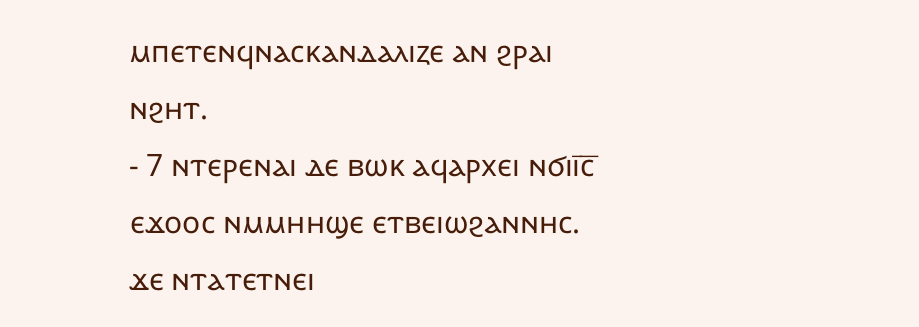ⲙⲡⲉⲧⲉⲛϥⲛⲁⲥⲕⲁⲛⲇⲁⲗⲓⲍⲉ ⲁⲛ ϩⲣⲁⲓ ⲛϩⲏⲧ.
- 7 ⲛⲧⲉⲣⲉⲛⲁⲓ ⲇⲉ ⲃⲱⲕ ⲁϥⲁⲣⲭⲉⲓ ⲛϭⲓⲓ̅ⲥ̅ ⲉϫⲟⲟⲥ ⲛⲙⲙⲏⲏϣⲉ ⲉⲧⲃⲉⲓⲱϩⲁⲛⲛⲏⲥ. ϫⲉ ⲛⲧⲁⲧⲉⲧⲛⲉⲓ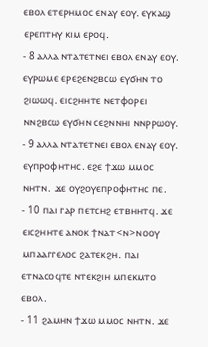ⲉⲃⲟⲗ ⲉⲧⲉⲣⲏⲙⲟⲥ ⲉⲛⲁⲩ ⲉⲟⲩ. ⲉⲩⲕⲁϣ ⲉⲣⲉⲡⲧⲏⲩ ⲕⲓⲙ ⲉⲣⲟϥ.
- 8 ⲁⲗⲗⲁ ⲛⲧⲁⲧⲉⲧⲛⲉⲓ ⲉⲃⲟⲗ ⲉⲛⲁⲩ ⲉⲟⲩ. ⲉⲩⲣⲱⲙⲉ ⲉⲣⲉϩⲉⲛϩⲃⲥⲱ ⲉⲩϭⲏⲛ ⲧⲟ ϩⲓⲱⲱϥ. ⲉⲓⲥϩⲏⲏⲧⲉ ⲛⲉⲧⲫⲟⲣⲉⲓ ⲛⲛϩⲃⲥⲱ ⲉⲩϭⲏⲛ ⲥⲉϩⲛⲛⲏⲓ ⲛⲛⲣⲣⲱⲟⲩ.
- 9 ⲁⲗⲗⲁ ⲛⲧⲁⲧⲉⲧⲛⲉⲓ ⲉⲃⲟⲗ ⲉⲛⲁⲩ ⲉⲟⲩ. ⲉⲩⲡⲣⲟⲫⲏⲧⲏⲥ. ⲉϩⲉ ϯϫⲱ ⲙⲙⲟⲥ ⲛⲏⲧⲛ. ϫⲉ ⲟⲩϩⲟⲩⲉⲡⲣⲟⲫⲏⲧⲏⲥ ⲡⲉ.
- 10 ⲡⲁⲓ ⲅⲁⲣ ⲡⲉⲧⲥⲏϩ ⲉⲧⲃⲏⲏⲧϥ. ϫⲉ ⲉⲓⲥϩⲏⲏⲧⲉ ⲁⲛⲟⲕ ϯⲛⲁⲧ<ⲛ>ⲛⲟⲟⲩ ⲙⲡⲁⲁⲅⲅⲉⲗⲟⲥ ϩⲁⲧⲉⲕϩⲏ. ⲡⲁⲓ ⲉⲧⲛⲁⲥⲟϥⲧⲉ ⲛⲧⲉⲕϩⲓⲏ ⲙⲡⲉⲕⲙⲧⲟ ⲉⲃⲟⲗ.
- 11 ϩⲁⲙⲏⲛ ϯϫⲱ ⲙⲙⲟⲥ ⲛⲏⲧⲛ. ϫⲉ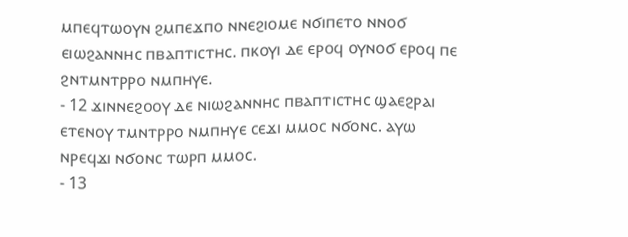ⲙⲡⲉϥⲧⲱⲟⲩⲛ ϩⲙⲡⲉϫⲡⲟ ⲛⲛⲉϩⲓⲟⲙⲉ ⲛϭⲓⲡⲉⲧⲟ ⲛⲛⲟϭ ⲉⲓⲱϩⲁⲛⲛⲏⲥ ⲡⲃⲁⲡⲧⲓⲥⲧⲏⲥ. ⲡⲕⲟⲩⲓ ⲇⲉ ⲉⲣⲟϥ ⲟⲩⲛⲟϭ ⲉⲣⲟϥ ⲡⲉ ϩⲛⲧⲙⲛⲧⲣⲣⲟ ⲛⲙⲡⲏⲩⲉ.
- 12 ϫⲓⲛⲛⲉϩⲟⲟⲩ ⲇⲉ ⲛⲓⲱϩⲁⲛⲛⲏⲥ ⲡⲃⲁⲡⲧⲓⲥⲧⲏⲥ ϣⲁⲉϩⲣⲁⲓ ⲉⲧⲉⲛⲟⲩ ⲧⲙⲛⲧⲣⲣⲟ ⲛⲙⲡⲏⲩⲉ ⲥⲉϫⲓ ⲙⲙⲟⲥ ⲛϭⲟⲛⲥ. ⲁⲩⲱ ⲛⲣⲉϥϫⲓ ⲛϭⲟⲛⲥ ⲧⲱⲣⲡ ⲙⲙⲟⲥ.
- 13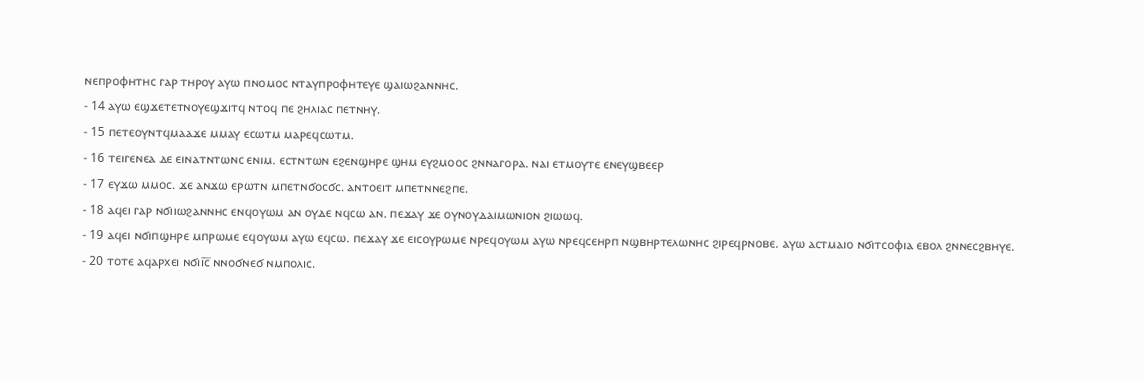ⲛⲉⲡⲣⲟⲫⲏⲧⲏⲥ ⲅⲁⲣ ⲧⲏⲣⲟⲩ ⲁⲩⲱ ⲡⲛⲟⲙⲟⲥ ⲛⲧⲁⲩⲡⲣⲟⲫⲏⲧⲉⲩⲉ ϣⲁⲓⲱϩⲁⲛⲛⲏⲥ.
- 14 ⲁⲩⲱ ⲉϣϫⲉⲧⲉⲧⲛⲟⲩⲉϣϫⲓⲧϥ ⲛⲧⲟϥ ⲡⲉ ϩⲏⲗⲓⲁⲥ ⲡⲉⲧⲛⲏⲩ.
- 15 ⲡⲉⲧⲉⲟⲩⲛⲧϥⲙⲁⲁϫⲉ ⲙⲙⲁⲩ ⲉⲥⲱⲧⲙ ⲙⲁⲣⲉϥⲥⲱⲧⲙ.
- 16 ⲧⲉⲓⲅⲉⲛⲉⲁ ⲇⲉ ⲉⲓⲛⲁⲧⲛⲧⲱⲛⲥ ⲉⲛⲓⲙ. ⲉⲥⲧⲛⲧⲱⲛ ⲉϩⲉⲛϣⲏⲣⲉ ϣⲏⲙ ⲉⲩϩⲙⲟⲟⲥ ϩⲛⲛⲁⲅⲟⲣⲁ. ⲛⲁⲓ ⲉⲧⲙⲟⲩⲧⲉ ⲉⲛⲉⲩϣⲃⲉⲉⲣ
- 17 ⲉⲩϫⲱ ⲙⲙⲟⲥ. ϫⲉ ⲁⲛϫⲱ ⲉⲣⲱⲧⲛ ⲙⲡⲉⲧⲛϭⲟⲥϭⲥ. ⲁⲛⲧⲟⲉⲓⲧ ⲙⲡⲉⲧⲛⲛⲉϩⲡⲉ.
- 18 ⲁϥⲉⲓ ⲅⲁⲣ ⲛϭⲓⲓⲱϩⲁⲛⲛⲏⲥ ⲉⲛϥⲟⲩⲱⲙ ⲁⲛ ⲟⲩⲇⲉ ⲛϥⲥⲱ ⲁⲛ. ⲡⲉϫⲁⲩ ϫⲉ ⲟⲩⲛⲟⲩⲇⲁⲓⲙⲱⲛⲓⲟⲛ ϩⲓⲱⲱϥ.
- 19 ⲁϥⲉⲓ ⲛϭⲓⲡϣⲏⲣⲉ ⲙⲡⲣⲱⲙⲉ ⲉϥⲟⲩⲱⲙ ⲁⲩⲱ ⲉϥⲥⲱ. ⲡⲉϫⲁⲩ ϫⲉ ⲉⲓⲥⲟⲩⲣⲱⲙⲉ ⲛⲣⲉϥⲟⲩⲱⲙ ⲁⲩⲱ ⲛⲣⲉϥⲥⲉⲏⲣⲡ ⲛϣⲃⲏⲣⲧⲉⲗⲱⲛⲏⲥ ϩⲓⲣⲉϥⲣⲛⲟⲃⲉ. ⲁⲩⲱ ⲁⲥⲧⲙⲁⲓⲟ ⲛϭⲓⲧⲥⲟⲫⲓⲁ ⲉⲃⲟⲗ ϩⲛⲛⲉⲥϩⲃⲏⲩⲉ.
- 20 ⲧⲟⲧⲉ ⲁϥⲁⲣⲭⲉⲓ ⲛϭⲓⲓ̅ⲥ̅ ⲛⲛⲟϭⲛⲉϭ ⲛⲙⲡⲟⲗⲓⲥ.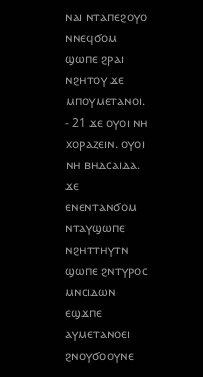ⲛⲁⲓ ⲛⲧⲁⲡⲉϩⲟⲩⲟ ⲛⲛⲉϥϭⲟⲙ ϣⲱⲡⲉ ϩⲣⲁⲓ ⲛϩⲏⲧⲟⲩ ϫⲉ ⲙⲡⲟⲩⲙⲉⲧⲁⲛⲟⲓ.
- 21 ϫⲉ ⲟⲩⲟⲓ ⲛⲏ ⲭⲟⲣⲁⲍⲉⲓⲛ. ⲟⲩⲟⲓ ⲛⲏ ⲃⲏⲇⲥⲁⲓⲇⲁ. ϫⲉ ⲉⲛⲉⲛⲧⲁⲛϭⲟⲙ ⲛⲧⲁⲩϣⲱⲡⲉ ⲛϩⲏⲧⲧⲏⲩⲧⲛ ϣⲱⲡⲉ ϩⲛⲧⲩⲣⲟⲥ ⲙⲛⲥⲓⲇⲱⲛ ⲉϣϫⲡⲉ ⲁⲩⲙⲉⲧⲁⲛⲟⲉⲓ ϩⲛⲟⲩϭⲟⲟⲩⲛⲉ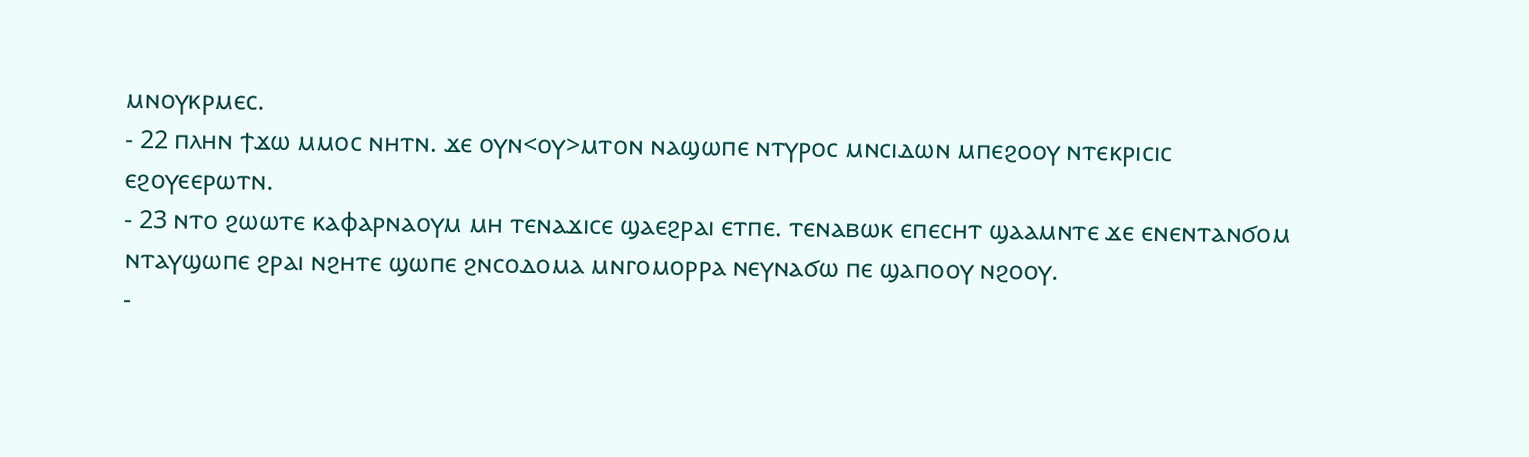ⲙⲛⲟⲩⲕⲣⲙⲉⲥ.
- 22 ⲡⲗⲏⲛ ϯϫⲱ ⲙⲙⲟⲥ ⲛⲏⲧⲛ. ϫⲉ ⲟⲩⲛ<ⲟⲩ>ⲙⲧⲟⲛ ⲛⲁϣⲱⲡⲉ ⲛⲧⲩⲣⲟⲥ ⲙⲛⲥⲓⲇⲱⲛ ⲙⲡⲉϩⲟⲟⲩ ⲛⲧⲉⲕⲣⲓⲥⲓⲥ ⲉϩⲟⲩⲉⲉⲣⲱⲧⲛ.
- 23 ⲛⲧⲟ ϩⲱⲱⲧⲉ ⲕⲁⲫⲁⲣⲛⲁⲟⲩⲙ ⲙⲏ ⲧⲉⲛⲁϫⲓⲥⲉ ϣⲁⲉϩⲣⲁⲓ ⲉⲧⲡⲉ. ⲧⲉⲛⲁⲃⲱⲕ ⲉⲡⲉⲥⲏⲧ ϣⲁⲁⲙⲛⲧⲉ ϫⲉ ⲉⲛⲉⲛⲧⲁⲛϭⲟⲙ ⲛⲧⲁⲩϣⲱⲡⲉ ϩⲣⲁⲓ ⲛϩⲏⲧⲉ ϣⲱⲡⲉ ϩⲛⲥⲟⲇⲟⲙⲁ ⲙⲛⲅⲟⲙⲟⲣⲣⲁ ⲛⲉⲩⲛⲁϭⲱ ⲡⲉ ϣⲁⲡⲟⲟⲩ ⲛϩⲟⲟⲩ.
-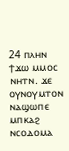24 ⲡⲗⲏⲛ ϯϫⲱ ⲙⲙⲟⲥ ⲛⲏⲧⲛ. ϫⲉ ⲟⲩⲛⲟⲩⲙⲧⲟⲛ ⲛⲁϣⲱⲡⲉ ⲙⲡⲕⲁϩ ⲛⲥⲟⲇⲟⲙⲁ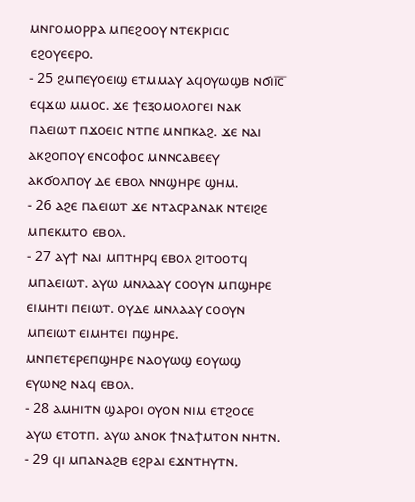ⲙⲛⲅⲟⲙⲟⲣⲣⲁ ⲙⲡⲉϩⲟⲟⲩ ⲛⲧⲉⲕⲣⲓⲥⲓⲥ ⲉϩⲟⲩⲉⲉⲣⲟ.
- 25 ϩⲙⲡⲉⲩⲟⲉⲓϣ ⲉⲧⲙⲙⲁⲩ ⲁϥⲟⲩⲱϣⲃ ⲛϭⲓⲓ̅ⲥ̅ ⲉϥϫⲱ ⲙⲙⲟⲥ. ϫⲉ ϯⲉⲝⲟⲙⲟⲗⲟⲅⲉⲓ ⲛⲁⲕ ⲡⲁⲉⲓⲱⲧ ⲡϫⲟⲉⲓⲥ ⲛⲧⲡⲉ ⲙⲛⲡⲕⲁϩ. ϫⲉ ⲛⲁⲓ ⲁⲕϩⲟⲡⲟⲩ ⲉⲛⲥⲟⲫⲟⲥ ⲙⲛⲛⲥⲁⲃⲉⲉⲩ ⲁⲕϭⲟⲗⲡⲟⲩ ⲇⲉ ⲉⲃⲟⲗ ⲛⲛϣⲏⲣⲉ ϣⲏⲙ.
- 26 ⲁϩⲉ ⲡⲁⲉⲓⲱⲧ ϫⲉ ⲛⲧⲁⲥⲣⲁⲛⲁⲕ ⲛⲧⲉⲓϩⲉ ⲙⲡⲉⲕⲙⲧⲟ ⲉⲃⲟⲗ.
- 27 ⲁⲩϯ ⲛⲁⲓ ⲙⲡⲧⲏⲣϥ ⲉⲃⲟⲗ ϩⲓⲧⲟⲟⲧϥ ⲙⲡⲁⲉⲓⲱⲧ. ⲁⲩⲱ ⲙⲛⲗⲁⲁⲩ ⲥⲟⲟⲩⲛ ⲙⲡϣⲏⲣⲉ ⲉⲓⲙⲏⲧⲓ ⲡⲉⲓⲱⲧ. ⲟⲩⲇⲉ ⲙⲛⲗⲁⲁⲩ ⲥⲟⲟⲩⲛ ⲙⲡⲉⲓⲱⲧ ⲉⲓⲙⲏⲧⲉⲓ ⲡϣⲏⲣⲉ. ⲙⲛⲡⲉⲧⲉⲣⲉⲡϣⲏⲣⲉ ⲛⲁⲟⲩⲱϣ ⲉⲟⲩⲱϣ ⲉⲩⲱⲛϩ ⲛⲁϥ ⲉⲃⲟⲗ.
- 28 ⲁⲙⲏⲓⲧⲛ ϣⲁⲣⲟⲓ ⲟⲩⲟⲛ ⲛⲓⲙ ⲉⲧϩⲟⲥⲉ ⲁⲩⲱ ⲉⲧⲟⲧⲡ. ⲁⲩⲱ ⲁⲛⲟⲕ ϯⲛⲁϯⲙⲧⲟⲛ ⲛⲏⲧⲛ.
- 29 ϥⲓ ⲙⲡⲁⲛⲁϩⲃ ⲉϩⲣⲁⲓ ⲉϫⲛⲧⲏⲩⲧⲛ.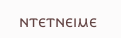ⲛⲧⲉⲧⲛⲉⲓⲙⲉ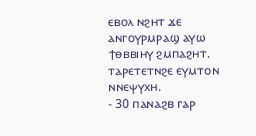ⲉⲃⲟⲗ ⲛϩⲏⲧ ϫⲉ ⲁⲛⲅⲟⲩⲣⲙⲣⲁϣ ⲁⲩⲱ ϯⲑⲃⲃⲓⲏⲩ ϩⲙⲡⲁϩⲏⲧ. ⲧⲁⲣⲉⲧⲉⲧⲛϩⲉ ⲉⲩⲙⲧⲟⲛ ⲛⲛⲉⲯⲩⲭⲏ.
- 30 ⲡⲁⲛⲁϩⲃ ⲅⲁⲣ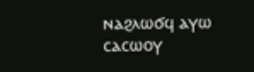ⲛⲁϩⲗⲱϭϥ ⲁⲩⲱ ⲥⲁⲥⲱⲟⲩ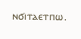ⲛϭⲓⲧⲁⲉⲧⲡⲱ.